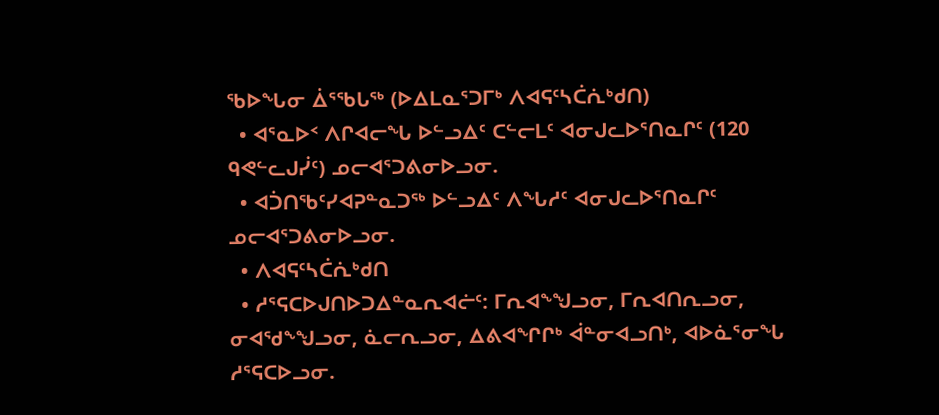ᖃᐅᖓᓂ ᐄᕐᖃᒐᖅ (ᐅᐃᒪᓇᕐᑐᒥᒃ ᐱᐊᕋᑦᓴᑖᕇᒃᑯᑎ)
  • ᐊᕐᓇᐅᑉ ᐱᒋᐊᓕᖓ ᐅᓪᓗᐃᑦ ᑕᓪᓕᒪᑦ ᐊᓂᒍᓚᐅᕐᑎᓇᒋᑦ (120 ᑫᕙᓪᓚᒍᓰᑦ) ᓄᓕᐊᕐᑐᕕᓂᐅᓗᓂ.
  • ᐊᑑᑎᖃᑦᓯᐊᕈᓐᓇᑐᖅ ᐅᓪᓗᐃᑦ ᐱᖓᓱᑦ ᐊᓂᒍᓚᐅᕐᑎᓇᒋᑦ ᓄᓕᐊᕐᑐᕕᓂᐅᓗᓂ.
  • ᐱᐊᕋᑦᓴᑖᕇᒃᑯᑎ
  • ᓱᕐᕋᑕᐅᒍᑎᐅᑐᐃᓐᓇᕆᐊᓖᑦ: ᒥᕆᐊᖕᖑᓗᓂ, ᒥᕆᐊᑎᕆᓗᓂ, ᓂᐊᖁᖕᖑᓗᓂ, ᓈᓕᕆᓗᓂ, ᐃᕕᐊᖏᒋᒃ ᐋᓐᓂᐊᓗᑎᒃ, ᐊᐅᓈᕐᓂᖓ ᓱᕐᕋᑕᐅᓗᓂ.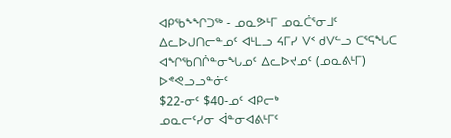ᐊᑭᖃᖕᖏᑐᖅ - ᓄᓇᕗᒻᒥ ᓄᓇᑖᕐᓂᒧᑦ ᐃᓚᐅᒍᑎᓕᓐᓄᑦ ᐊᒻᒪᓗ ᔦᒥᓯ ᐯᑉ ᑯᐯᓪᓗ ᑕᕐᕋᖓᑕ ᐊᖏᖃᑎᒌᓐᓂᖓᓄᑦ ᐃᓚᐅᔪᓄᑦ (ᓄᓇᕕᒻᒥ)
ᐅᕝᕙᓗᓗᓐᓃᑦ
$22-ᓂᑦ $40-ᓄᑦ ᐊᑭᓕᒃ
ᓄᓇᓕᑦᓯᓂ ᐋᓐᓂᐊᕕᒻᒥᑦ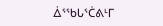ᐄᕐᖃᒐᕐᑖᕕᒻᒥ